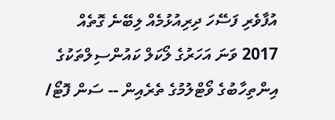އުފާވެރި ފަސޭހަ ދިރިއުޅުމެއް ލިބޭނެ ގޮތެއް
2017 ވަނަ އަހަރުގެ ލޯކަލް ކައުންސިލްތަކުގެ އިންތިހާބުގެ ވޯޓްލުމުގެ ތެރެއިން -- ސަން ފޮޓޯ/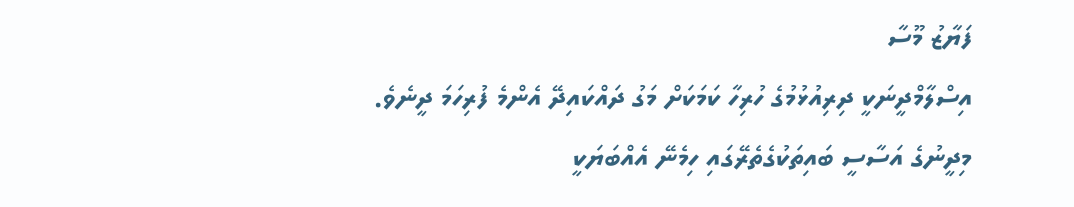ފަޔާޒު މޫސާ
އިސްލާމްދީނަކީ ދިރިއުޅުމުގެ ހުރިހާ ކަމަކަށް މަގު ދައްކައިދޭ އެންމެ ފުރިހަމަ ދީނެވެ. މިދީނުގެ އަސާސީ ބައިތަކުގެތެރޭގައި ހިމެނޭ އެއްބަޔަކީ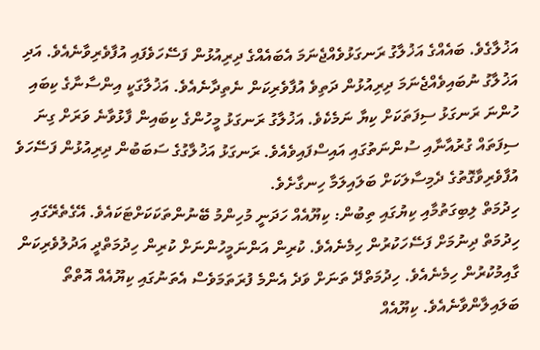އަޚުލާގެވެ. ބައެއްގެ އަޚުލާގު ރަނގަޅުވެއްޖެނަމަ އެބައެއްގެ ދިރިއުޅުން ފަސޭހަވެފައި އުފާވެރިވާނެއެވެ. އަދި އަޚުލާގު ނުބައިވެއްޖެނަމަ ދިރިއުޅުން ދަތިވެ އުފާވެރިކަން ނެތިދާނެއެވެ. އަޚުލާގަކީ އިންސާނާގެ ކިބައި ހުންނަ ރަނގަޅު ސިފަތަކަށް ކިޔާ ނަމެކެވެ. އަޚުލާގު ރަނގަޅު މީހުންގެ ކިބައިން ފާޅުވާނެ ވަރަށް ގިނަ ސިފަތައް ގުރުއާނާއި ސުންނަތުގައި އައިސްފައިވެއެވެ. ރަނގަޅު އަޚުލާގުގެ ސަބަބުން ދިރިއުޅުން ފަސޭހަވެ އުފާވެރިވާގޮތުގެ ދެމިސާލަކަށް ބަލައިލަމާ ހިނގާށެވެ.
ހިދުމަތް ލިބިގަތުމާއި ކިޔުގައި ތިބުން: ކިޔޫއެއް ހަދަނީ މުހިންމު ބޭނުންތަކަކަށްޓަކައެވެ. އޭގެތެރޭގައި ހިދުމަތް ދިނުމަށް ފަސޭހަކުރުން ހިމެނެއެވެ. ކުރިން އަންނަމީހުންނަށް ކުރިން ހިދުމަތްދީ އަދުލުވެރިކަން ގާއިމުކުރުން ހިމެނެއެވެ. ހިދުމަތްދޭ ތަނަށް ވަދެ އެންމެ ފުރަތަމަވެސް އެތަނުގައި ކިޔޫއެއް އޮތްތޯ ބަލައިލާންވާނެއެވެ. ކިޔޫއެއް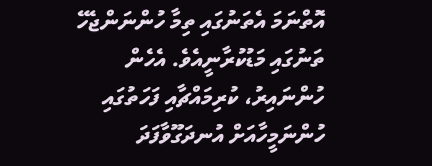އޮތްނަމަ އެތަނުގައި ތިމާ ހުންނަންޖެހޭ ތަނުގައި މަޑުކުރާނީއެވެ. އެހެން ހުންނައިރު، ކުރިމައްޗާއި ފަހަތުގައި ހުންނަމީހާއަށް އުނދަގޫވާފަދަ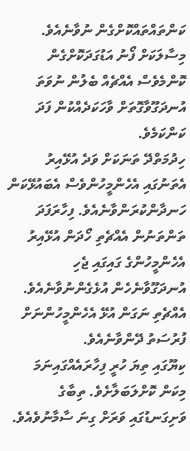ކަންތައްތައްކޮށްގެން ނުވާނެއެވެ. މިސާލަކަށް ފޯނު އަޑުގަދަކޮށްގެން ކޮންމެވެސް އެއްޗެއް ބެލުން ނުވަތަ އުނދަގޫވާގޮތަށް ވާހަކަދެއްކުން ފަދަ ކަންކަމެވެ.
ހިދުމަތްދޭ ތަނަކަށް ވަދެ އުޅޭއިރު އެތަނުގައި އެހެންމީހުންވެސް އެބައުޅޭކަން ހަނދާންކުރަންވާނެއެވެ. ފިހާރަފަދަ ތަންތަނުން އެއްޗެތި ހޯދަން އުޅޭއިރު އެހެންމީހުންގެ ގައިގައި ޖެހި އުނދަގޫވާނެހެން އުޅެގެންނުވާނެއެވެ. އެއްޗެތި ނަގަން އުޅޭ އެހެންމީހުންނަށް ފުރުސަތު ދޭންވާނެއެވެ.
ކިޔޫގައި ތިޔަ ހުރީ ފިހާރައެއްގައިނަމަ މިކަން ކޮށްލަބަލާށެވެ. ތިބާގެ ވަށިގަނޑުގައި ވަރަށް ގިނަ ސާމާނުވެއެވެ.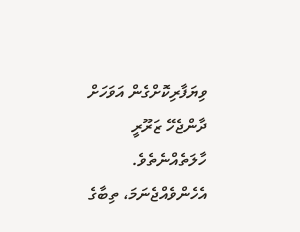ވިޔަފާރިކޮށްގެން އަވަހަށް ދާންޖެހޭ ޒަރޫރީ ހާލަތެއްނެތެވެ. އެހެންވެއްޖެނަމަ، ތިބާގެ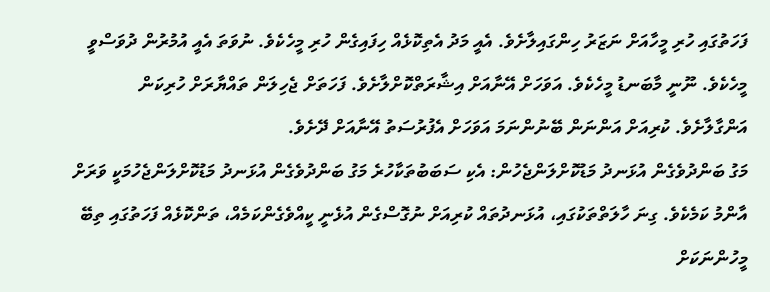ފަހަތުގައި ހުރި މީހާއަށް ނަޒަރު ހިންގައިލާށެވެ. އެއީ މަދު އެތިކޮޅެއް ހިފައިގެން ހުރި މީހެކެވެ. ނުވަތަ އެއީ އުމުރުން ދުވަސްވީ މީހެކެވެ. ނޫނީ މާބަނޑު މީހެކެވެ. އަވަހަށް އޭނާއަށް އިޝާރަތްކޮށްލާށެވެ. ފަހަތަށް ޖެހިލަން ތައްޔާރަށް ހުރިކަން އަންގާލާށެވެ. ކުރިއަށް އަންނަން ބޭނުންނަމަ އަވަހަށް އެފުރުސަތު އޭނާއަށް ދޭށެވެ.
މަގު ބަންދުވެގެން އުޅަނދު މަޑުކޮށްލަންޖެހުން: އެކި ސަބަބުތަކާހުރެ މަގު ބަންދުވެގެން އުޅަނދު މަޑުކޮށްލަންޖެހުމަކީ ވަރަށް އާންމު ކަމެކެވެ. ގިނަ ހާލަތްތަކުގައި، އުޅަނދުތައް ކުރިއަށް ނުގޮސްގެން އުޅެނީ ކީއްވެގެންކަމެއް، ތަންކޮޅެއް ފަހަތުގައި ތިބޭ މީހުންނަކަށް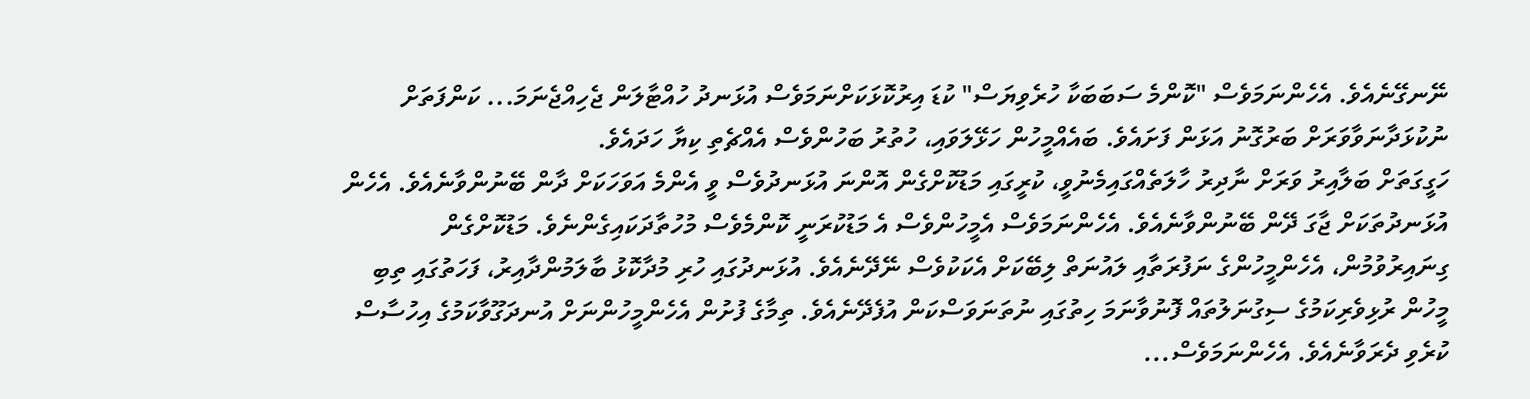ނޭނގޭނެއެވެ. އެހެންނަމަވެސް "ކޮންމެ ސަބަބަކާ ހުރެވިޔަސް" ކުޑަ އިރުކޮޅަކަށްނަމަވެސް އުޅަނދު ހުއްޓާލަން ޖެހިއްޖެނަމަ... ކަންފަތަށް ނުކުޅަދާނަވާވަރަށް ބަރުގޮނު އަޅަން ފަށައެވެ. ބައެއްމީހުން ހަޅޭލަވައި، ހުތުރު ބަހުންވެސް އެއްޗެތި ކިޔާ ހަދައެވެ.
ހަގީގަތަށް ބަލާއިރު ވަރަށް ނާދިރު ހާލަތެއްގައިމެނުވީ، ކުރީގައި މަޑުކޮށްގެން އޮންނަ އުޅަނދުވެސް ވީ އެންމެ އަވަހަކަށް ދާން ބޭނުންވާނެއެވެ. އެހެން އުޅަނދުތަކަށް ޖާގަ ދޭން ބޭނުންވާނެއެވެ. އެހެންނަމަވެސް އެމީހުންވެސް އެ މަޑުކުރަނީ ކޮންމެވެސް މުހުތާދަކައިގެންނެވެ. މަޑުކޮށްގެން ގިނައިރުވުމުން، އެހެންމީހުންގެ ނަފުރަތާއި ލައުނަތް ލިބޭކަށް އެކަކުވެސް ނޭދޭނެއެވެ. އުޅަނދުގައި ހުރި މުދާކޮޅު ބާލަމުންދާއިރު، ފަހަތުގައި ތިބި މީހުން ރުޅިވެރިކަމުގެ ސިގުނަލުތައް ފޮނުވާނަމަ ހިތުގައި ނުތަނަވަސްކަން އުފެދޭނެއެވެ. ތިމާގެ ފުށުން އެހެންމީހުންނަށް އުނދަގޫވާކަމުގެ އިހުސާސް ކުރެވި ދެރަވާނެއެވެ. އެހެންނަމަވެސް...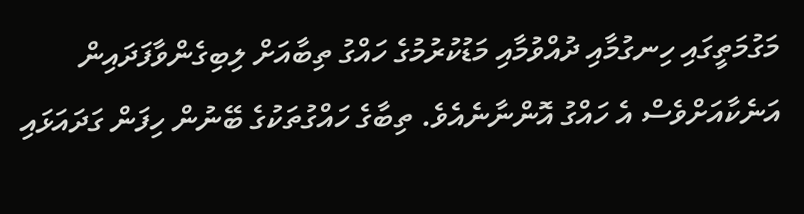މަގުމަތީގައި ހިނގުމާއި ދުއްވުމާއި މަޑުކުރުމުގެ ހައްގު ތިބާއަށް ލިބިގެންވާފަދައިން އަނެކާއަށްވެސް އެ ހައްގު އޮންނާނެއެވެ. ތިބާގެ ހައްގުތަކުގެ ބޭނުން ހިފަން ގަދައަޅައި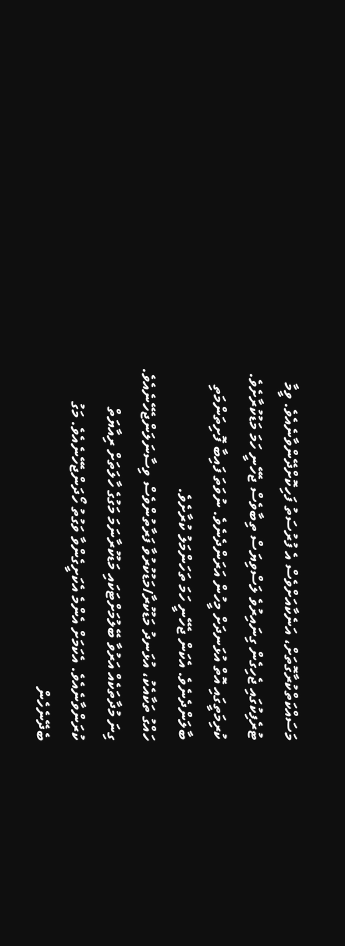މަސައްކަތްކުރާގޮތަށް، އަނެކާއަށްވެސް އެ ފުރުސަތު ފަހިކޮށްދޭންވާނެއެވެ. ވީމާ ޓުރެފިކުގައި ޖެހިގެން ގިނައިރުވެ ލަސްވިޔަސް ތިބާވެސް ޖެހޭނީ ހަމަ މަޑުކުރާށެވެ. ކުރިމަތީގައި އޮތް އުޅަނދަށް މީހުން އަރަންދެނެވެ. ނުވަތަ ފައިބާ ފޮށިތަންމަތި ބާލަންދެނެވެ. އެކަން ޖެހޭނީ ހަމަ ތަހަންމަލު ކުރާށެވެ.
ހައްގު ތަކާއެކު، އުޅަނދު މަޑުކުރާ/މަޑުކުރުވާ ފަރާތުންވެސް ވިސާނަލަންޖެހޭނެއެވެ. ގިނަ މުދާތަކެއް އަރުވާ ބޭލުމަށްޓަކައި މަޑުކުރާނަމަ މަގުގެ ހާލަތަށް ރިއާޔަތް ކުރަންވާނެއެވެ. އެކަމަށް އެންމެ އެކަށީގެންވާ ވަގުތު ހޯދަންޖެހޭނެއެވެ. މަގު ބެދޭނެހެން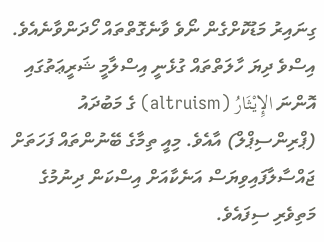ގިނައިރު މަޑުކޮށްގެން ނޯވެ ވާނެގޮތްތައް ހޯދަންވާނެއެވެ.
އިސްވެ ދިޔަ ހާލަތްތައް ގުޅެނީ އިސްލާމީ ޝަރީޢަތުގައި އޮންނަ الإِيْثَارُ (altruism) ގެ މަބުދައު (ޕްރިންސިޕްލް) އާއެވެ. މިއީ ތިމާގެ ބޭނުންތައް ފަހަތަށް ޖައްސާލާފައިވިޔަސް އަނެކާއަށް އިސްކަން ދިނުމުގެ މަތިވެރި ސިފައެވެ.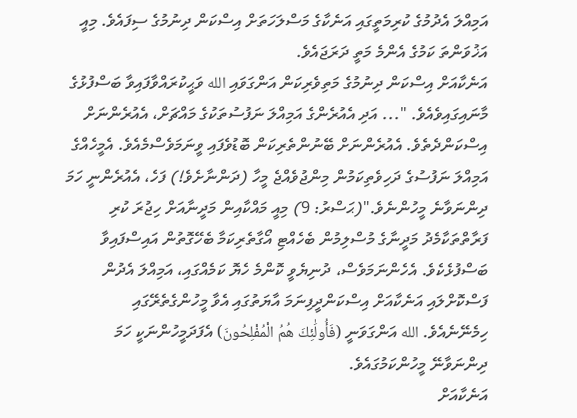އަމިއްލަ އެދުމުގެ ކުރިމަތީގައި އަނެކާގެ މަސްލަހަތަށް އިސްކަން ދިނުމުގެ ސިފައެވެ. މިއީ އަޚުވަންތަ ކަމުގެ އެންމެ މަތީ ދަރަޖައެވެ.
އަނެކާއަށް އިސްކަން ދިނުމުގެ މަތިވެރިކަން އަންގަވައި الله ވަޙީކުރައްވާފައިވާ ބަސްފުޅުގެ މާނައިގައިވެއެވެ. "... އަދި އެއުރެންގެ އަމިއްލަ ނަފުސުތަކުގެ މައްޗަށް، އެއުރެންނަށް އިސްކަންދެތެވެ. އެއުރެންނަށް ބޭނުންތެރިކަން ބޮޑުވެފައި ވީނަމަވެސްމެއެވެ. އެމީހެއްގެ އަމިއްލަ ނަފުސުގެ ދަހިވެތިކަމުން މިންޖުވެއްޖެ މީހާ (ދަންނާށެވެ!) ފަހެ، އެއުރެންނީ ހަމަ ދިންނަވާނެ މީހުންނެވެ."(ޙަސްރު: 9) މިއީ މައްކާއިން މަދީނާއަށް ހިޖުރަ ކުރި ފަރާތްތަކާމެދު މަދީނާގެ މުސްލިމުން ބެހެއްޓި އޯގާތެރިކަމާ ބެހޭގޮތުން އައިސްފައިވާ ބަސްފުޅެކެވެ. އެހެންނަމަވެސް، ދުނިޔެވީ ކޮންމެ ހެޔޮ ކަމެއްގައި، އަމިއްލަ އެދުން ފަސްކޮށްލައި އަނެކާއަށް އިސްކަންދީފިނަމަ އާޔަތުގައި އެވާ މީހުންގެތެރޭގައި ހިމެނޭނެއެވެ. الله އަންގަވަނީ (فَأُولَٰئِكَ هُمُ الْمُفْلِحُونَ) އެފަދަމީހުންނަކީ ހަމަ ދިންނަވާނޭ މީހުންކަމުގައެވެ.
އަނެކާއަށް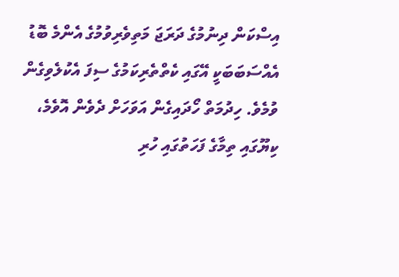އިސްކަން ދިނުމުގެ ދަރަޖަ މަތިވެރިވުމުގެ އެންމެ ބޮޑު އެއްސަބަބަކީ އޭގައި ކެތްތެރިކަމުގެ ސިފަ އެކުލެވިގެން ވުމެވެ. ހިދުމަތް ހޯދައިގެން އަވަހަށް ދެވެން އޮވެމެ، ކިޔޫގައި ތިމާގެ ފަހަތުގައި ހުރި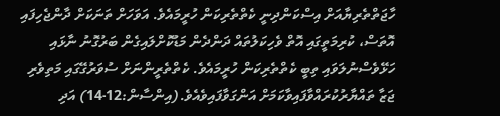ހާޖަތްތެރިޔާއަށް އިސްކަންދިނީ ކެތްތެރިކަން ހުރީމައެވެ. އަވަހަށް ތަނަކަށް ދާންޖެހިފައި އޮތަސް، ކުރިމަތީގައި އޮތް ވެހިކަލުތައް ދަންދެން މަޑުކޮށްލައިގެން ބަރުގޮނު ނާޅައި ހަޅޭވެސްނުލަވައި ތިބީ ކެތްތެރިކަން ހުރީމައެވެ. ކެތްތެރީންނަށް ސުވަރުގޭގައި މަތިވެރި ޖަޒާ ތައްޔާރުކުރައްވާފައިވާކަމަށް އަންގަވާފައިވެއެވެ.(އިންސާން:12-14) އަދި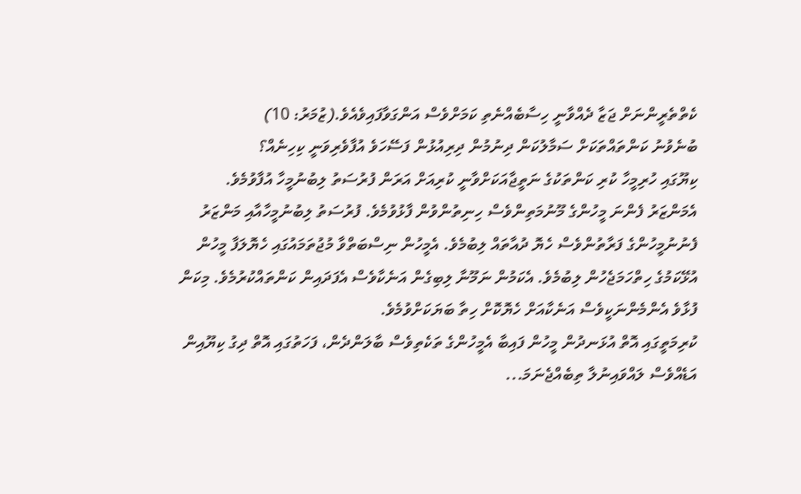ކެތްތެރީންނަށް ޖަޒާ ދެއްވާނީ ހިސާބެއްނެތި ކަމަށްވެސް އަންގަވާފައިވެއެވެ.(ޒުމަރު: 10)
ބުނެވުނު ކަންތައްތަކަށް ސަމާލުކަން ދިނުމުން ދިރިއުޅުން ފަސޭހަވެ އުފާވެރިވަނީ ކިހިނެއް؟
ކިޔޫގައި ހުރިމީހާ ކުރި ކަންތަކުގެ ނަތީޖާއަކަށްވާނީ ކުރިއަށް އަރަން ފުރުސަތު ލިބުނުމީހާ އުފާވުމެވެ. އެމަންޒަރު ފެންނަ މީހުންގެ މޫނުމަތިންވެސް ހިނިތުންވުން ފާޅުވުމެވެ. ފުރުސަތު ލިބުނުމީހާއާއި މަންޒަރު ފެނުނުމީހުންގެ ފަރާތުންވެސް ހެޔޮ ދުއާތައް ލިބުމެވެ. އެމީހުން ނިސްބަތްވާ މުޖުތަމައުގައި ހެޔޮލަފާ މީހުން އުޅޭކަމުގެ ހިތްހަމަޖެހުން ލިބުމެވެ. އެކަމުން ނަމޫނާ ލިބިގެން އަނެކާވެސް އެފަދައިން ކަންތައްކުރުމެވެ. މިކަން ފުޅާވެ އެންމެންނަކީވެސް އަނެކާއަށް ހެޔޮކޮށް ހިތާ ބަޔަކަށްވުމެވެ.
ކުރިމަތީގައި އޮތް އުޅަނދުން މީހުން ފައިބާ އެމީހުންގެ ތަކެތިވެސް ބާލަންދެން، ފަހަތުގައި އޮތް ދިގު ކިޔޫއިން އަޑެއްވެސް ލައްވައިނުލާ ތިބެއްޖެނަމަ...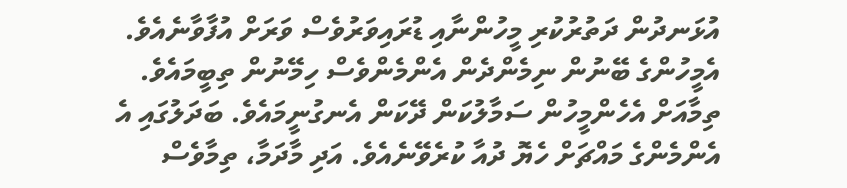އުޅަނދުން ދަތުރުކުރި މީހުންނާއި ޑުރައިވަރުވެސް ވަރަށް އުފާވާނެއެވެ. އެމީހުންގެ ބޭނުން ނިމެންދެން އެންމެންވެސް ހިމޭނުން ތިބީމައެވެ. ތިމާއަށް އެހެންމީހުން ސަމާލުކަން ދޭކަން އެނގުނީމައެވެ. ބަދަލުގައި އެ އެންމެންގެ މައްޗަށް ހެޔޮ ދުއާ ކުރެވޭނެއެވެ. އަދި މާދަމާ، ތިމާވެސް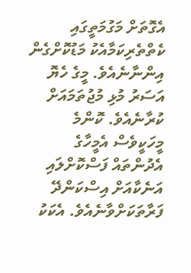އެގޮތަށް މަގުމަތީގައި ކެތްތެރިކަމާއެކު މަޑުކޮށްގެން އިންނާނެއެވެ. މީގެ ހެޔޮ އަސަރު މުޅި މުޖުތަމައަށް ކުރާނެއެވެ. ކޮންމެ މީހަކީވެސް އެމީހާގެ އެދުންތައް ފަސްކޮށްލައި އަނެކާއަށް އިސްކަންދޭ ފަރާތަކަށްވާނެއެވެ. އެކަކު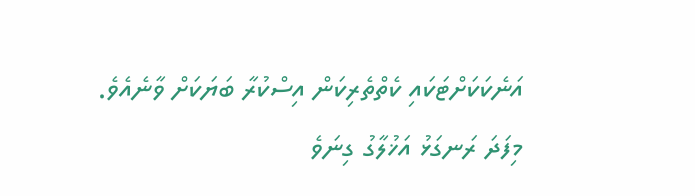އަނެކަކަށްޓަކައި ކެތްތެރިކަން އިސްކުރާ ބަޔަކަށް ވާނެއެވެ. މިފަދަ ރަނގަޅު އަޚުލާގު ގިނަވެ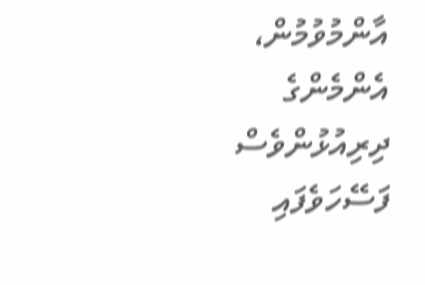އާންމުވުމުން، އެންމެންގެ ދިރިއުޅުންވެސް ފަސޭހަވެފައި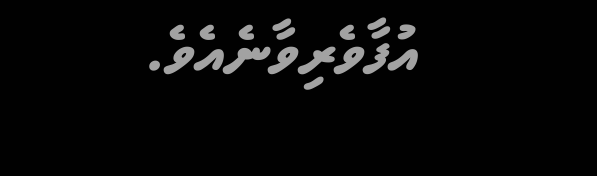އުފާވެރިވާނެއެވެ.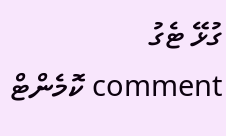ގުޅޭ ޓެގު
comment ކޮމެންޓް